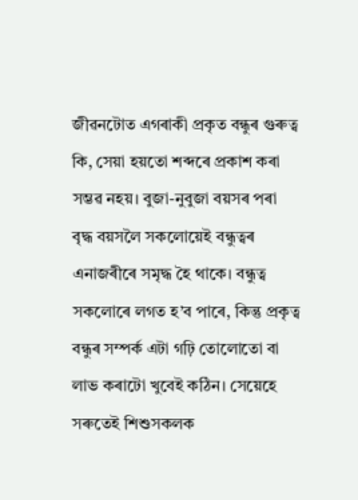জীৱনটোত এগৰাকী প্ৰকৃত বন্ধুৰ গুৰুত্ব কি, সেয়া হয়তো শব্দৰে প্ৰকাশ কৰা সম্ভৱ নহয়। বুজা-নুবুজা বয়সৰ পৰা বৃদ্ধ বয়সলৈ সকলোয়েই বন্ধুত্বৰ এনাজৰীৰে সমৃদ্ধ হৈ থাকে। বন্ধুত্ব সকলোৰে লগত হ’ব পাৰে, কিন্তু প্ৰকৃত্ব বন্ধুৰ সম্পৰ্ক এটা গঢ়ি তোলোতো বা লাভ কৰাটো খুবেই কঠিন। সেয়েহে সৰুতেই শিশুসকলক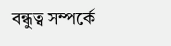বন্ধুত্ব সম্পৰ্কে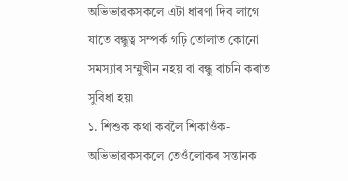অভিভাৱকসকলে এটা ধাৰণা দিব লাগে যাতে বন্ধুত্ব সম্পৰ্ক গঢ়ি তোলাত কোনো সমস্যাৰ সম্মুখীন নহয় বা বন্ধু বাচনি কৰাত সুবিধা হয়৷
১. শিশুক কথা কবলৈ শিকাওঁক- অভিভাৱকসকলে তেওঁলোকৰ সন্তানক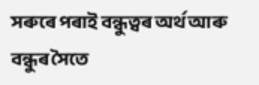সৰুৰে পৰাই বন্ধুত্বৰ অৰ্থ আৰু বন্ধুৰ সৈতে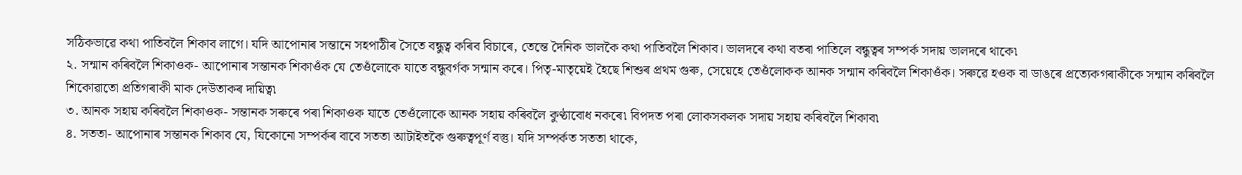সঠিকভাৱে কথা পাতিবলৈ শিকাব লাগে। যদি আপোনাৰ সন্তানে সহপাঠীৰ সৈতে বন্ধুত্ব কৰিব বিচাৰে, তেন্তে দৈনিক ভালকৈ কথা পাতিবলৈ শিকাব। ভালদৰে কথা বতৰা পাতিলে বন্ধুত্বৰ সম্পৰ্ক সদায় ভালদৰে থাকে৷
২. সন্মান কৰিবলৈ শিকাওক- আপোনাৰ সন্তানক শিকাওঁক যে তেওঁলোকে যাতে বন্ধুবৰ্গক সন্মান কৰে। পিতৃ-মাতৃয়েই হৈছে শিশুৰ প্ৰথম গুৰু, সেয়েহে তেওঁলোকক আনক সন্মান কৰিবলৈ শিকাওঁক। সৰুৱে হওক বা ডাঙৰে প্ৰত্যেকগৰাকীকে সন্মান কৰিবলৈ শিকোৱাতো প্ৰতিগৰাকী মাক দেউতাকৰ দায়িত্ব৷
৩. আনক সহায় কৰিবলৈ শিকাওক- সন্তানক সৰুৰে পৰা শিকাওক যাতে তেওঁলোকে আনক সহায় কৰিবলৈ কুণ্ঠাবোধ নকৰে৷ বিপদত পৰা লোকসকলক সদায় সহায় কৰিবলৈ শিকাব৷
৪. সততা- আপোনাৰ সন্তানক শিকাব যে, যিকোনো সম্পৰ্কৰ বাবে সততা আটাইতকৈ গুৰুত্বপূৰ্ণ বস্তু। যদি সম্পৰ্কত সততা থাকে,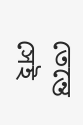তেন্তে সেই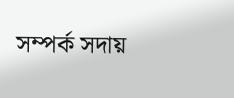সম্পৰ্ক সদায়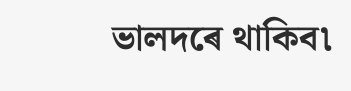ভালদৰে থাকিব৷